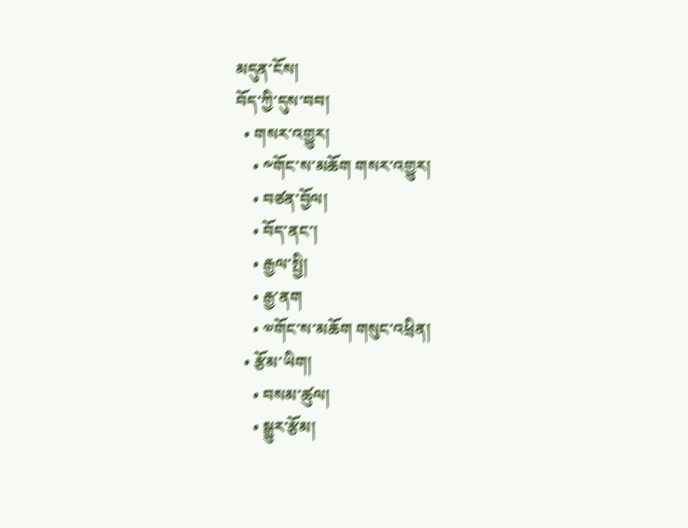མདུན་ངོས།
བོད་ཀྱི་དུས་བབ།
  • གསར་འགྱུར།
    • ༸གོང་ས་མཆོག གསར་འགྱུར།
    • བཙན་བྱོལ།
    • བོད་ནང་།
    • རྒྱལ་སྤྱི།
    • རྒྱ་ནག
    • ༧གོང་ས་མཆོག གསུང་འཕྲིན།
  • རྩོམ་ཡིག།
    • བསམ་ཚུལ།
    • སྒྱུར་རྩོམ།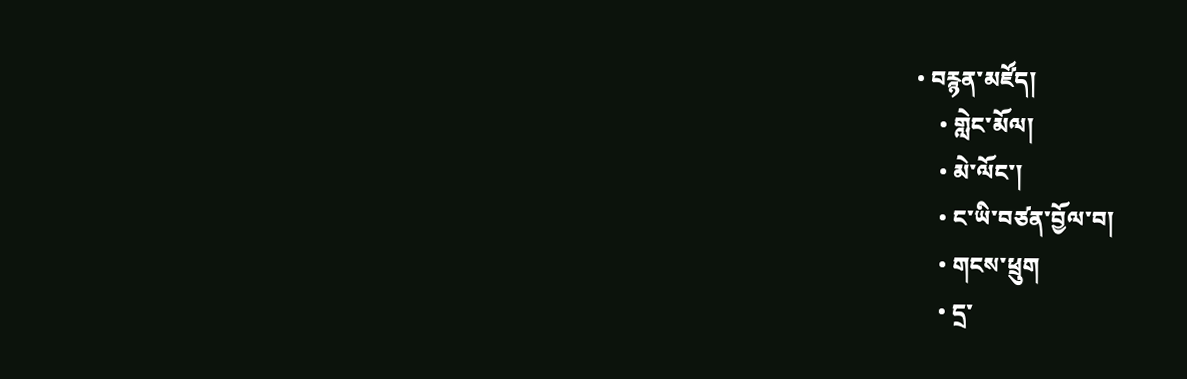• བརྙན་མཛོད།
    • གླེང་མོལ།
    • མེ་ལོང་།
    • ང་ཡི་བཙན་བྱོལ་བ།
    • གངས་ཕྲུག
    • དྲ་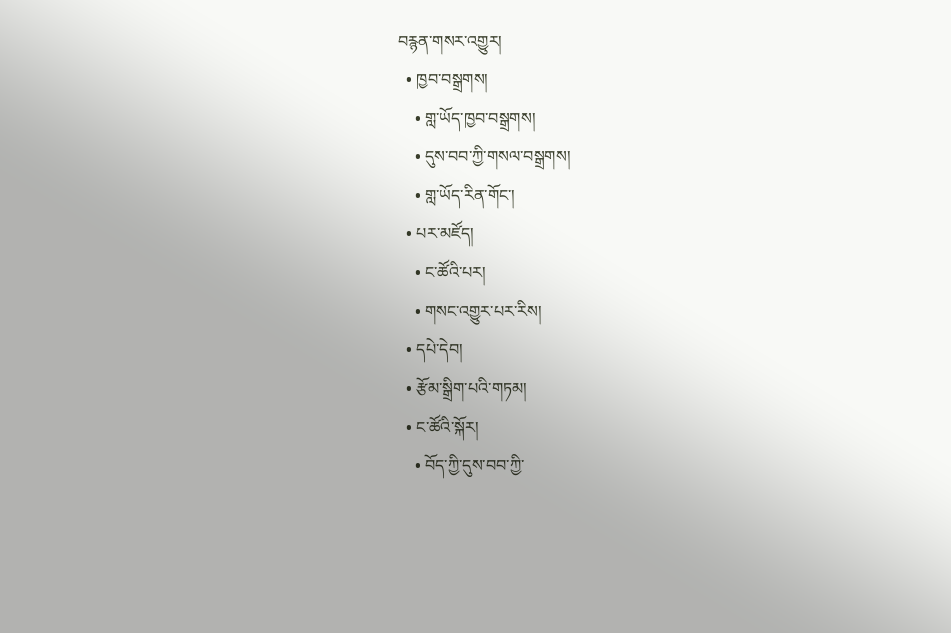བརྙན་གསར་འགྱུར།
  • ཁྱབ་བསྒྲགས།
    • གླ་ཡོད་ཁྱབ་བསྒྲགས།
    • དུས་བབ་ཀྱི་གསལ་བསྒྲགས།
    • གླ་ཡོད་རིན་གོང་།
  • པར་མཛོད།
    • ང་ཚོའི་པར།
    • གསང་འགྱུར་པར་རིས།
  • དཔེ་དེབ།
  • རྩོམ་སྒྲིག་པའི་གཏམ།
  • ང་ཚོའི་སྐོར།
    • བོད་ཀྱི་དུས་བབ་ཀྱི་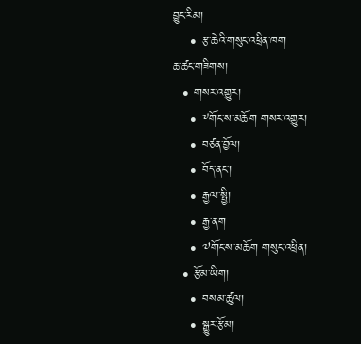བྱུང་རིམ།
    • རྩ་ཆེའི་གསུང་འཕྲིན་ཁག
ཆ་ཚང་གཟིགས།
  • གསར་འགྱུར།
    • ༸གོང་ས་མཆོག གསར་འགྱུར།
    • བཙན་བྱོལ།
    • བོད་ནང་།
    • རྒྱལ་སྤྱི།
    • རྒྱ་ནག
    • ༧གོང་ས་མཆོག གསུང་འཕྲིན།
  • རྩོམ་ཡིག།
    • བསམ་ཚུལ།
    • སྒྱུར་རྩོམ།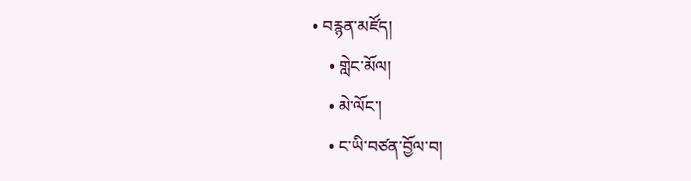• བརྙན་མཛོད།
    • གླེང་མོལ།
    • མེ་ལོང་།
    • ང་ཡི་བཙན་བྱོལ་བ།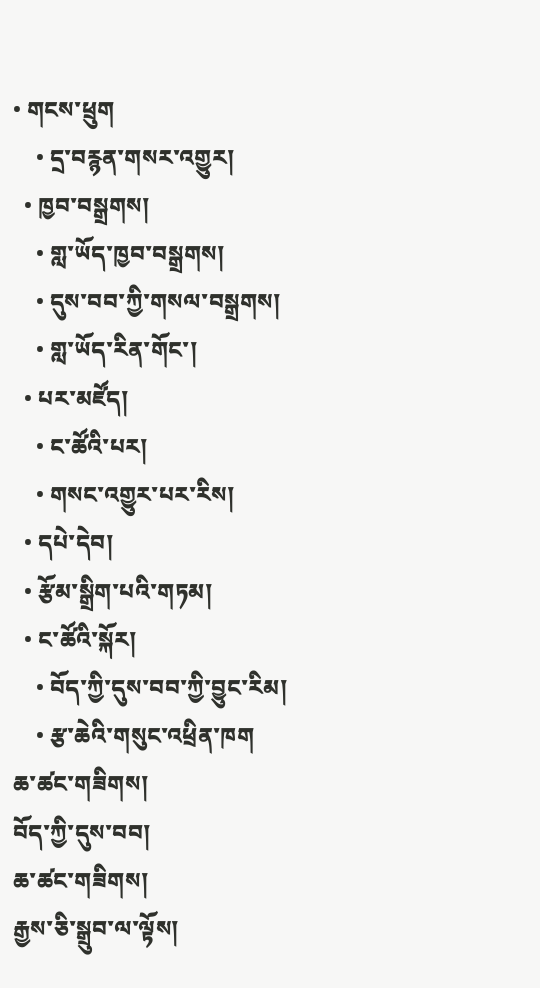• གངས་ཕྲུག
    • དྲ་བརྙན་གསར་འགྱུར།
  • ཁྱབ་བསྒྲགས།
    • གླ་ཡོད་ཁྱབ་བསྒྲགས།
    • དུས་བབ་ཀྱི་གསལ་བསྒྲགས།
    • གླ་ཡོད་རིན་གོང་།
  • པར་མཛོད།
    • ང་ཚོའི་པར།
    • གསང་འགྱུར་པར་རིས།
  • དཔེ་དེབ།
  • རྩོམ་སྒྲིག་པའི་གཏམ།
  • ང་ཚོའི་སྐོར།
    • བོད་ཀྱི་དུས་བབ་ཀྱི་བྱུང་རིམ།
    • རྩ་ཆེའི་གསུང་འཕྲིན་ཁག
ཆ་ཚང་གཟིགས།
བོད་ཀྱི་དུས་བབ།
ཆ་ཚང་གཟིགས།
རྒྱས་ཅི་སྒྲུབ་ལ་ལྟོས།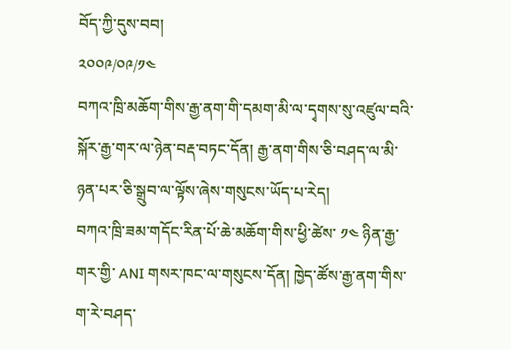བོད་ཀྱི་དུས་བབ།
༢༠༠༩/༠༩/༡༤
བཀའ་ཁྲི་མཆོག་གིས་རྒྱ་ནག་གི་དམག་མི་ལ་དྭགས་སུ་འཛུལ་བའི་སྐོར་རྒྱ་གར་ལ་ཉེན་བརྡ་བཏང་དོན། རྒྱ་ནག་གིས་ཅི་བཤད་ལ་མི་ཉན་པར་ཅི་སྒྲུབ་ལ་ལྟོས་ཞེས་གསུངས་ཡོད་པ་རེད།
བཀའ་ཁྲི་ཟམ་གདོང་རིན་པོ་ཆེ་མཆོག་གིས་ཕྱི་ཚེས་ ༡༤ ཉིན་རྒྱ་གར་གྱི་ ANI གསར་ཁང་ལ་གསུངས་དོན། ཁྱེད་ཚོས་རྒྱ་ནག་གིས་ག་རེ་བཤད་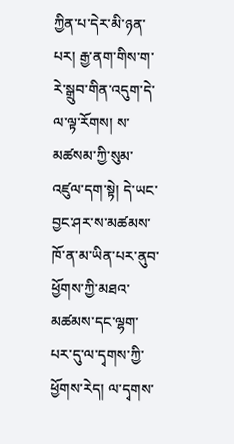ཀྱིན་པ་དེར་མི་ཉན་པར། རྒྱ་ནག་གིས་ག་རེ་སྒྲུབ་གིན་འདུག་དེ་ལ་ལྟ་རོགས། ས་མཚསམ་ཀྱི་སུམ་འཛུལ་དག་སྟེ། དེ་ཡང་བྱང་ཤར་ས་མཚམས་ཁོ་ན་མ་ཡིན་པར་ནུབ་ཕྱོགས་ཀྱི་མཐའ་མཚམས་དང་ལྷག་པར་དུ་ལ་དྭགས་ཀྱི་ཕྱོགས་རེད། ལ་དྭགས་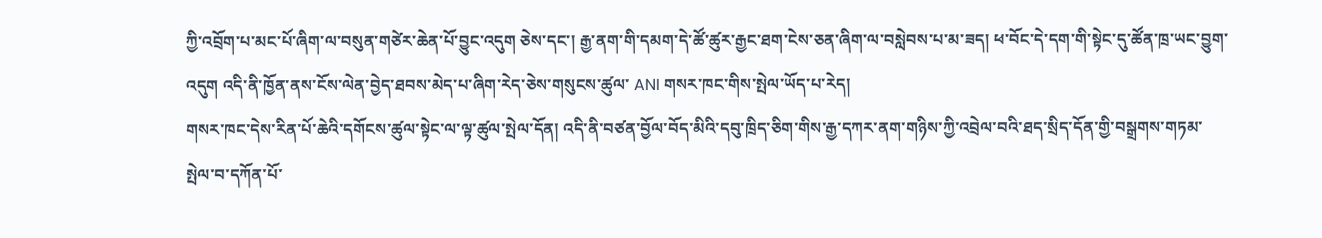ཀྱི་འབྲོག་པ་མང་པོ་ཞིག་ལ་བསུན་གཙེར་ཆེན་པོ་བྱུང་འདུག ཅེས་དང་། རྒྱ་ནག་གི་དམག་དེ་ཚོ་ཚུར་རྒྱང་ཐག་ངེས་ཅན་ཞིག་ལ་བསླེབས་པ་མ་ཟད། ཕ་བོང་དེ་དག་གི་སྟེང་དུ་ཚོན་ཁྲ་ཡང་བྱུག་འདུག འདི་ནི་ཁྱོན་ནས་ངོས་ལེན་བྱེད་ཐབས་མེད་པ་ཞིག་རེད་ཅེས་གསུངས་ཚུལ་ ANI གསར་ཁང་གིས་སྤེལ་ཡོད་པ་རེད།
གསར་ཁང་དེས་རིན་པོ་ཆེའི་དགོངས་ཚུལ་སྟེང་ལ་ལྟ་ཚུལ་སྤེལ་དོན། འདི་ནི་བཙན་བྱོལ་བོད་མིའི་དབུ་ཁྲིད་ཅིག་གིས་རྒྱ་དཀར་ནག་གཉིས་ཀྱི་འབྲེལ་བའི་ཐད་སྲིད་དོན་གྱི་བསྒྲགས་གཏམ་སྤེལ་བ་དཀོན་པོ་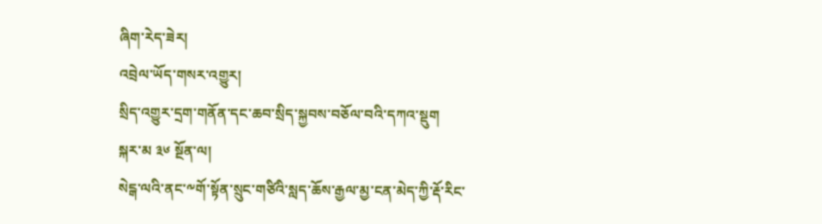ཞིག་རེད་ཟེར།
འབྲེལ་ཡོད་གསར་འགྱུར།
སྲིད་འགྱུར་དྲག་གནོན་དང་ཆབ་སྲིད་སྐྱབས་བཅོལ་བའི་དཀའ་སྡུག
སྐར་མ ༣༦ སྔོན་ལ།
སེངྒ་ལའི་ནང་༸གོ་སྟོན་སྲུང་གཙིའི་སླད་ཆོས་རྒྱལ་མྱ་ངན་མེད་ཀྱི་རྡོ་རིང་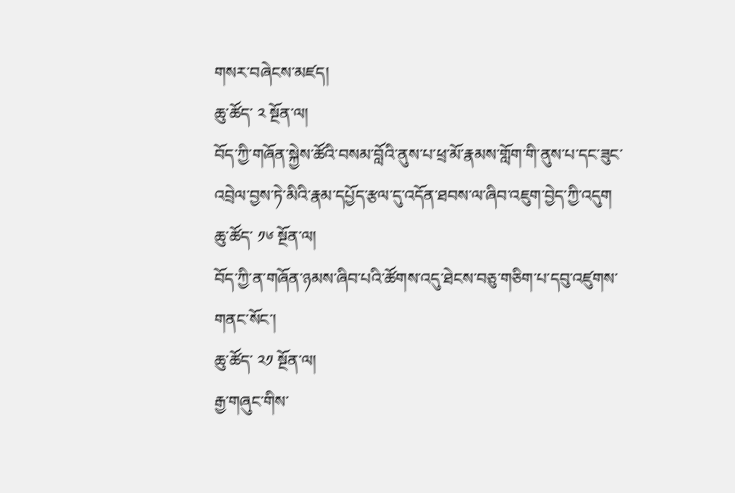གསར་བཞེངས་མཛད།
ཆུ་ཚོད་ ༢ སྔོན་ལ།
བོད་ཀྱི་གཞོན་སྐྱེས་ཚོའི་བསམ་བློའི་ནུས་པ་ཕྲ་མོ་རྣམས་གློག་གི་ནུས་པ་དང་ཟུང་འབྲེལ་བྱས་ཏེ་མིའི་རྣམ་དཔྱོད་རྩལ་དུ་འདོན་ཐབས་ལ་ཞིབ་འཇུག་བྱེད་ཀྱི་འདུག
ཆུ་ཚོད་ ༡༦ སྔོན་ལ།
བོད་ཀྱི་ན་གཞོན་ཉམས་ཞིབ་པའི་ཚོགས་འདུ་ཐེངས་བཅུ་གཅིག་པ་དབུ་འཛུགས་གནང་སོང་།
ཆུ་ཚོད་ ༢༡ སྔོན་ལ།
རྒྱ་གཞུང་གིས་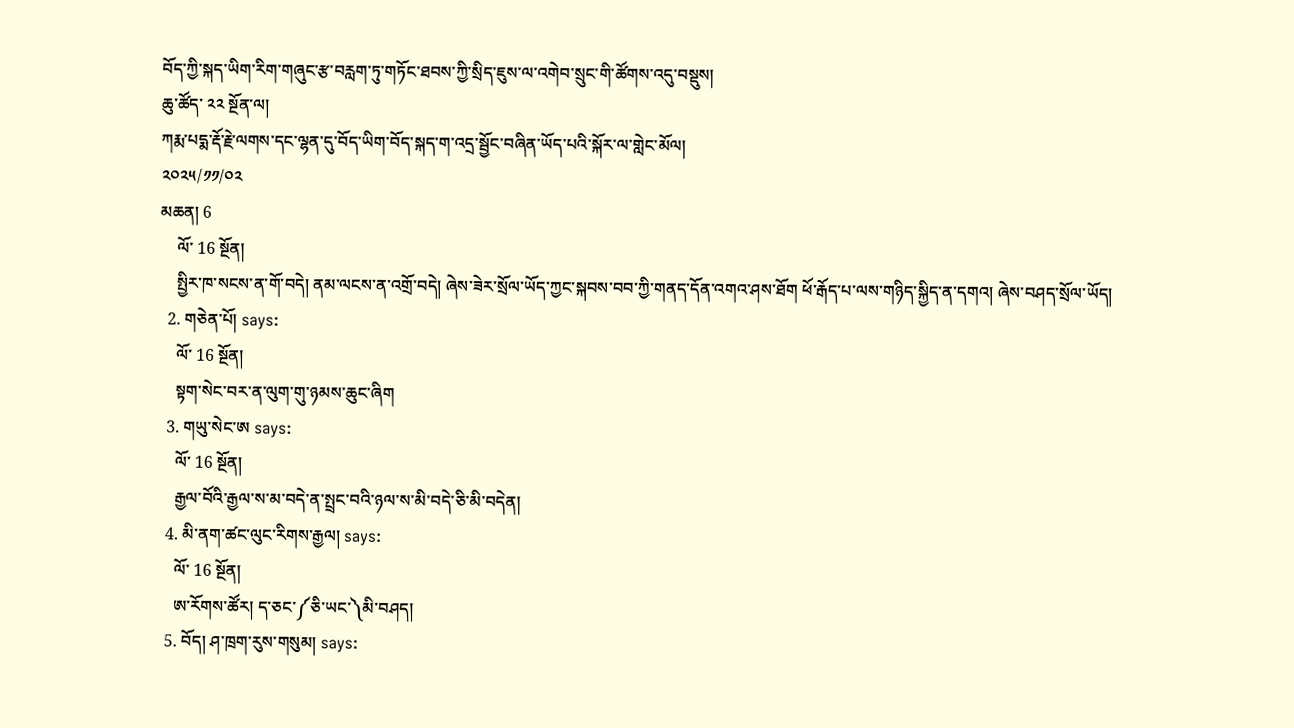བོད་ཀྱི་སྐད་ཡིག་རིག་གཞུང་རྩ་བརླག་ཏུ་གཏོང་ཐབས་ཀྱི་སྲིད་ཇུས་ལ་འགེབ་སྲུང་གི་ཚོགས་འདུ་བསྡུས།
ཆུ་ཚོད་ ༢༢ སྔོན་ལ།
ཀརྨ་པདྨ་རྡོ་རྗེ་ལགས་དང་ལྷན་དུ་བོད་ཡིག་བོད་སྐད་ག་འདྲ་སྦྱོང་བཞིན་ཡོད་པའི་སྐོར་ལ་གླེང་མོལ།
༢༠༢༥/༡༡/༠༢
མཆན། 6
    ལོ་ 16 སྔོན།
    སྤྱིར་ཁ་སངས་ན་གོ་བདེ། ནམ་ལངས་ན་འགྲོ་བདེ། ཞེས་ཟེར་སྲོལ་ཡོད་ཀྱང་སྐབས་བབ་ཀྱི་གནད་དོན་འགའ་ཤས་ཐོག ཕོ་རྒོད་པ་ལས་གཉིད་སྐྱིད་ན་དགའ། ཞེས་བཤད་སྲོལ་ཡོད།
  2. གཅེན་པོ། says:
    ལོ་ 16 སྔོན།
    སྟག་སེང་བར་ན་ལུག་གུ་ཉམས་ཆུང་ཞིག
  3. གཡུ་སེང་ཨ says:
    ལོ་ 16 སྔོན།
    རྒྱལ་བོའི་རྒྱལ་ས་མ་བདེ་ན་སྤྲང་བའི་ཉལ་ས་མི་བདེ་ཅི་མི་བདེན།
  4. མི་ནག་ཚང་ལུང་རིགས་རྒྱལ། says:
    ལོ་ 16 སྔོན།
    ཨ་རོགས་ཚོར། ད་ཅང་༼ཅི་ཡང་༽མི་བཤད།
  5. བོད། ཤ་ཁྲག་རུས་གསུམ། says: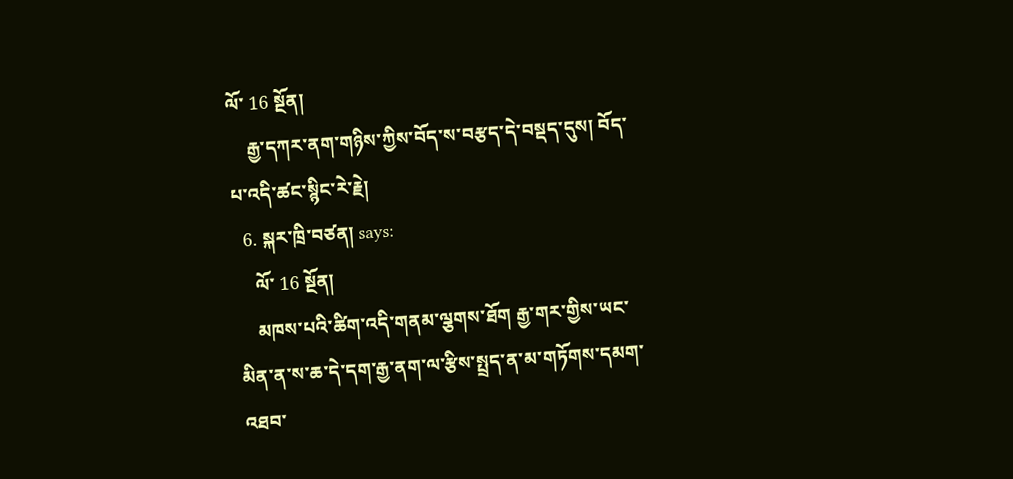ལོ་ 16 སྔོན།
    རྒྱ་དཀར་ནག་གཉིས་ཀྱིས་བོད་ས་བརྩད་དེ་བསྡད་དུས། བོད་པ་འདི་ཚང་སྙིང་རེ་རྗེ།
  6. སྐར་ཁྲི་བཙན། says:
    ལོ་ 16 སྔོན།
    མཁས་པའི་ཚིག་འདི་གནམ་ལྕགས་ཐོག རྒྱ་གར་གྱིས་ཡང་མིན་ན་ས་ཆ་དེ་དག་རྒྱ་ནག་ལ་རྩིས་སྤྲད་ན་མ་གཏོགས་དམག་འཐབ་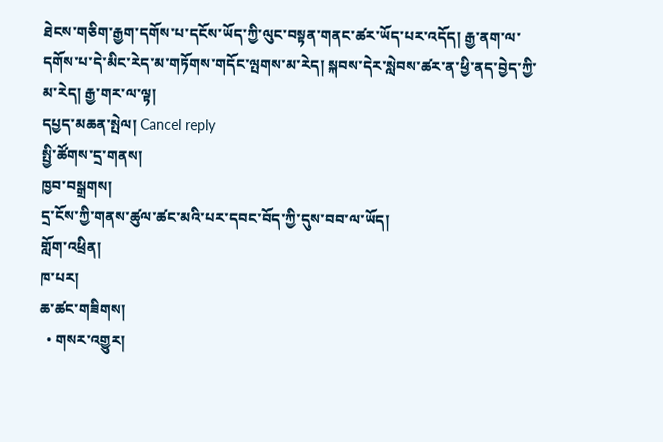ཐེངས་གཅིག་རྒྱག་དགོས་པ་དངོས་ཡོད་ཀྱི་ལུང་བསྟན་གནང་ཚར་ཡོད་པར་འདོད། རྒྱ་ནག་ལ་དགོས་པ་དེ་མིང་རེད་མ་གཏོགས་གདོང་ལྤགས་མ་རེད། སྐབས་དེར་སླེབས་ཚར་ན་ཕྱི་ནད་བྱེད་ཀྱི་མ་རེད། རྒྱ་གར་ལ་ལྟ།
དཔྱད་མཆན་སྤེལ། Cancel reply
སྤྱི་ཚོགས་དྲ་གནས།
ཁྱབ་བསྒྲགས།
དྲ་ངོས་ཀྱི་གནས་ཚུལ་ཚང་མའི་པར་དབང་བོད་ཀྱི་དུས་བབ་ལ་ཡོད།
གློག་འཕྲིན།
ཁ་པར།
ཆ་ཚང་གཟིགས།
  • གསར་འགྱུར།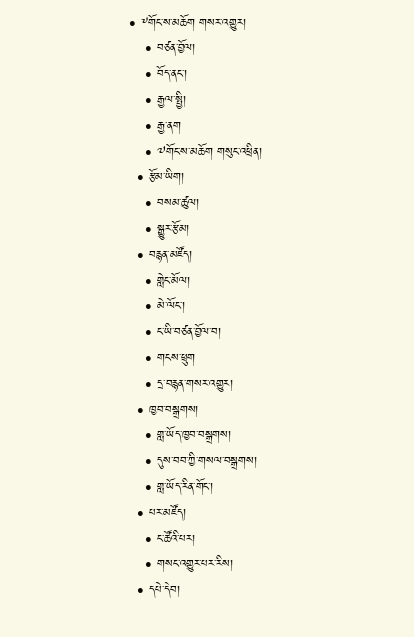• ༸གོང་ས་མཆོག གསར་འགྱུར།
    • བཙན་བྱོལ།
    • བོད་ནང་།
    • རྒྱལ་སྤྱི།
    • རྒྱ་ནག
    • ༧གོང་ས་མཆོག གསུང་འཕྲིན།
  • རྩོམ་ཡིག།
    • བསམ་ཚུལ།
    • སྒྱུར་རྩོམ།
  • བརྙན་མཛོད།
    • གླེང་མོལ།
    • མེ་ལོང་།
    • ང་ཡི་བཙན་བྱོལ་བ།
    • གངས་ཕྲུག
    • དྲ་བརྙན་གསར་འགྱུར།
  • ཁྱབ་བསྒྲགས།
    • གླ་ཡོད་ཁྱབ་བསྒྲགས།
    • དུས་བབ་ཀྱི་གསལ་བསྒྲགས།
    • གླ་ཡོད་རིན་གོང་།
  • པར་མཛོད།
    • ང་ཚོའི་པར།
    • གསང་འགྱུར་པར་རིས།
  • དཔེ་དེབ།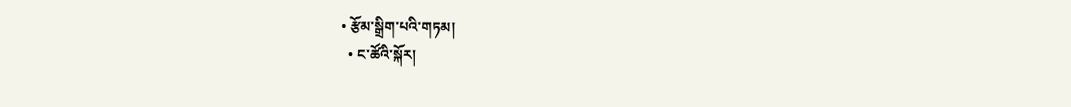• རྩོམ་སྒྲིག་པའི་གཏམ།
  • ང་ཚོའི་སྐོར།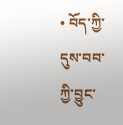• བོད་ཀྱི་དུས་བབ་ཀྱི་བྱུང་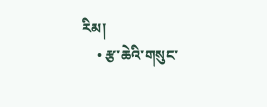རིམ།
    • རྩ་ཆེའི་གསུང་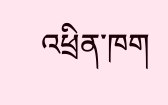འཕྲིན་ཁག